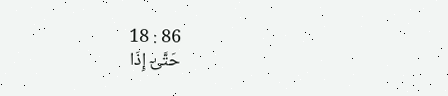18 : 86
حَتَّىٰٓ إِذَا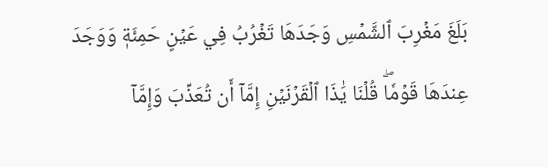بَلَغَ مَغۡرِبَ ٱلشَّمۡسِ وَجَدَهَا تَغۡرُبُ فِي عَيۡنٍ حَمِئَةٖ وَوَجَدَ عِندَهَا قَوۡمٗاۖ قُلۡنَا يَٰذَا ٱلۡقَرۡنَيۡنِ إِمَّآ أَن تُعَذِّبَ وَإِمَّآ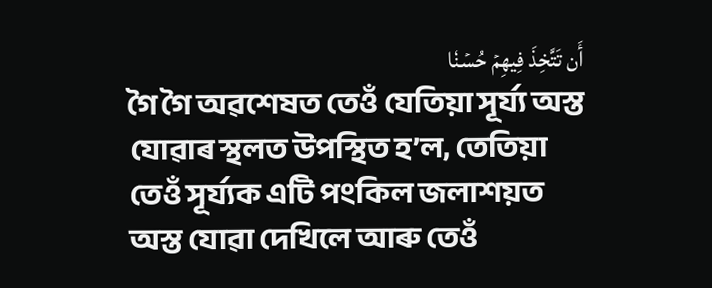أَن تَتَّخِذَ فِيهِمۡ حُسۡنٗا
গৈ গৈ অৱশেষত তেওঁ যেতিয়া সূৰ্য্য অস্ত যোৱাৰ স্থলত উপস্থিত হ’ল, তেতিয়া তেওঁ সূৰ্য্যক এটি পংকিল জলাশয়ত অস্ত যোৱা দেখিলে আৰু তেওঁ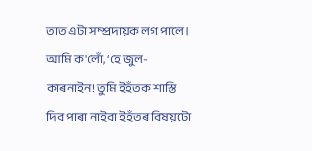তাত এটা সম্প্ৰদায়ক লগ পালে। আমি ক'লোঁ, ‘হে জুল-কাৰনাইন! তুমি ইহঁতক শাস্তি দিব পাৰা নাইবা ইহঁতৰ বিষয়টো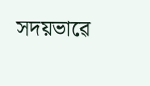সদয়ভাৱে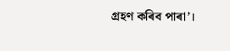গ্ৰহণ কৰিব পাৰা’।